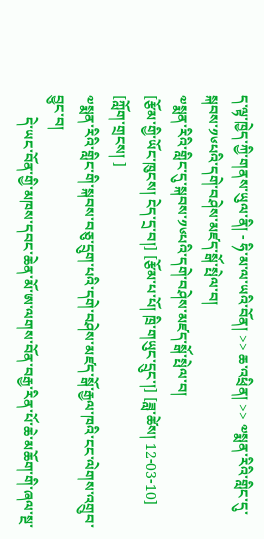ད་ལྟ་ཁྱེད་ཀྱི་གནས་ཡུལ་ནི། - ཧི་མ་ལ་ཡའི་བོན། >> ཆ་འཕྲིན། >> ༧སྨན་རིའི་གླིང་དུ་སྐབས་༡༦པའི་དགེ་བཤེས་མཛད་སྒོ་སྤེལ་བ།
༧སྨན་རིའི་གླིང་དུ་སྐབས་༡༦པའི་དགེ་བཤེས་མཛད་སྒོ་སྤེལ་བ།
[རྩོམ་གྱི་ཡོང་ཁུངས། ངེད་དྲ་བ།] [རྩོམ་པ་པོ། ཁྲི་གཡུང་དྲུང་།] [ཟླ་ཚེས། 12-03-10] [ཀློག་གྲངས། ]
༧སྨན་རིའི་གླིང་གི་སྐབས་བཅུ་དྲུག་པའི་དགེ་བཤེས་མཛད་སྒོ་རྒྱལ་ཁའི་ངང་ལེགས་འགྲུབ་བྱུང་བ།
      དེ་ཡང་བོན་གྱི་མཁས་དབང་ཆེན་མོ་ཨ་ལགས་བོན་བརྒྱ་རིན་པོ་ཆེ་མཆོག་གི་ཞལ་སྔ་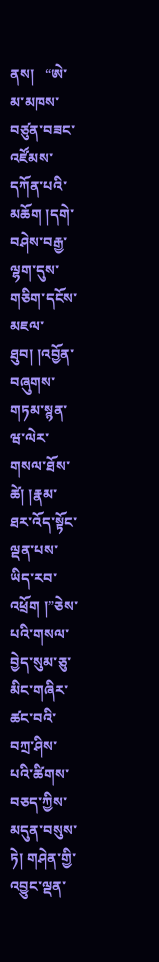ནས།   “ཨེ་མ་མཁས་བཙུན་བཟང་འཛོམས་དཀོན་པའི་མཆོག །དགེ་བཤེས་བརྒྱ་ལྷག་དུས་གཅིག་དངོས་མཇལ་ཐུབ། །འབྱོན་བཞུགས་གཏམ་སྙན་ཝ་ལེར་གསལ་ཐོས་ཚེ། །རྣམ་ཐར་འོད་སྟོང་ལྡན་པས་ཡིད་རབ་འཕྲོག །”ཅེས་པའི་གསལ་བྱེད་སུམ་ཅུ་མིང་གཞིར་ཚང་བའི་བཀྲ་ཤིས་པའི་ཚིགས་བཅད་ཀྱིས་མདུན་བསུས་ཏེ། གཤེན་གྱི་འབྱུང་ལྡན་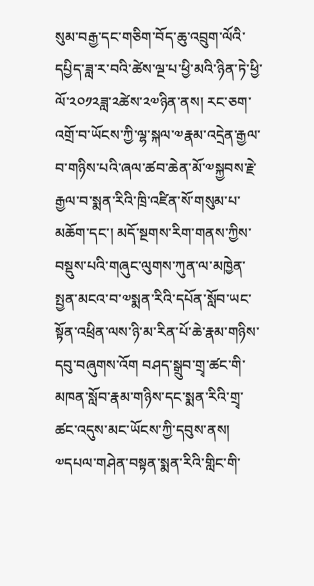སུམ་བརྒྱ་དང་གཅིག་བོད་ཆུ་འབྲུག་ལོའི་དཔྱིད་ཟླ་ར་བའི་ཚེས་ལྔ་པ་ཕྱི་མའི་ཉིན་ཏེ་ཕྱི་ལོ་༢༠༡༢ཟླ་༢ཚེས་༢༧ཉིན་ནས། རང་ཅག་འགྲོ་བ་ཡོངས་ཀྱི་ལྷ་སྐལ་༧རྣམ་འདྲེན་རྒྱལ་བ་གཉིས་པའི་ཞལ་ཚབ་ཆེན་མོ་༧སྐྱབས་རྗེ་རྒྱལ་བ་སྨན་རིའི་ཁྲི་འཛིན་སོ་གསུམ་པ་མཆོག་དང་། མདོ་སྔགས་རིག་གནས་ཀྱིས་བསྡུས་པའི་གཞུང་ལུགས་ཀུན་ལ་མཁྱེན་སྤྱན་མངའ་བ་༧སྨན་རིའི་དཔོན་སློབ་ཡང་སྟོན་འཕྲིན་ལས་ཉི་མ་རིན་པོ་ཆེ་རྣམ་གཉིས་དབུ་བཞུགས་འོག བཤད་སྒྲུབ་གྲྭ་ཚང་གི་མཁན་སློབ་རྣམ་གཉིས་དང་སྨན་རིའི་གྲྭ་ཚང་འདུས་མང་ཡོངས་ཀྱི་དབུས་ནས། ༧དཔལ་གཤེན་བསྟན་སྨན་རིའི་གླིང་གི་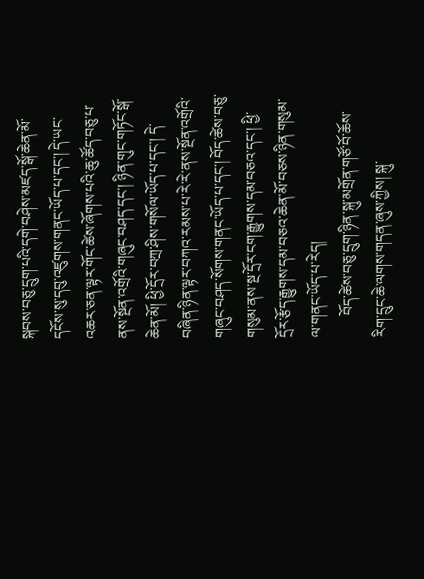སྐབས་བཅུ་དྲུག་པའི་དགེ་བཤེས་མཛད་སྒོ་ཆེན་མོ་དངོས་སུ་དབུ་འཛུགས་གནང་ཡོད་པ་དང་། དེ་ཡང་འཆར་ཅན་ལྟར་གོང་ཚེས་ཞོགས་པའི་ཆུ་ཚོད་བཅུ་པ་ནས་སྔོན་འགྲོའི་གཞུང་བཤད་དང་། ཉིན་གུང་གཏོང་སྒོ་ཆེན་མོ། ཕྱི་དྲོར་བཀྲ་ཤིས་གསོལ་ཡོད་པ་དང་། དེ་བཞིན་ཉིན་ལྟར་བཀའ་རམས་པ་རེ་རེ་ནས་སྔོན་འགྲོའི་གཞུང་བཤད་སོགས་གནང་ཡོད་པ་དང་། བོད་ཚེས་བཅུ་གསུམ་ནས་སྔ་དྲོར་ངག་རྒྱུགས་དམ་བཅའ་དང་། ཕྱི་དྲོར་རྩོད་རྒྱུགས་དམ་བཅའ་ཆེན་མོ་བཅས་ཉིན་གསུམ་ལ་གནང་ཡོད་པ་རེད།
      བོད་ཚེས་བཅུ་དྲུག་ཉིན་སྐུ་མགྲོན་གཙོ་བོ་ཆོས་རིག་དྲུང་ཆེ་ལགས་གདན་ཞུས་ཀྱིས། སྐུ་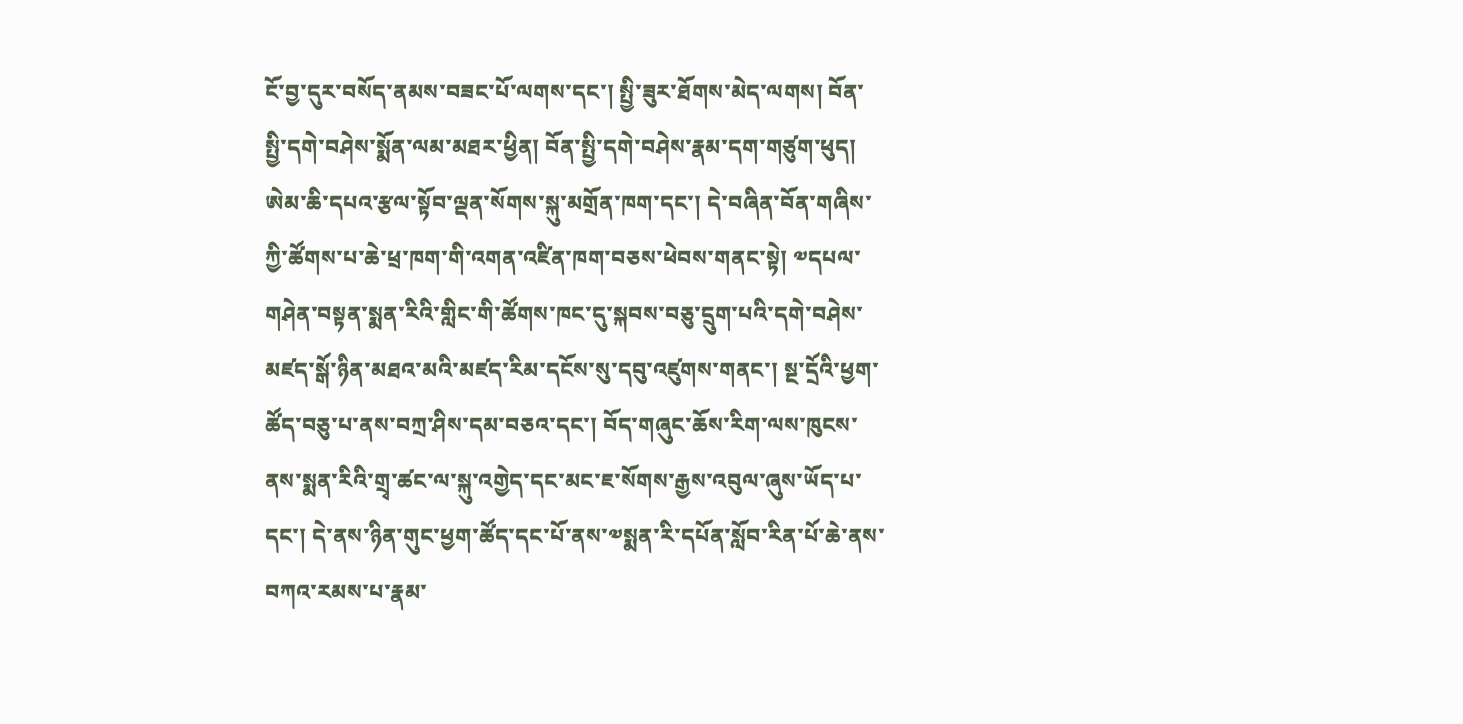ངོ་བྱ་དུར་བསོད་ནམས་བཟང་པོ་ལགས་དང་། སྤྱི་ཟུར་ཐོགས་མེད་ལགས། བོན་སྤྱི་དགེ་བཤེས་སྨོན་ལམ་མཐར་ཕྱིན། བོན་སྤྱི་དགེ་བཤེས་རྣམ་དག་གཙུག་ཕུད། ཨེམ་ཆི་དཔའ་རྩལ་སྟོབ་ལྡན་སོགས་སྐུ་མགྲོན་ཁག་དང་། དེ་བཞིན་བོན་གཞིས་ཀྱི་ཚོགས་པ་ཆེ་ཕྲ་ཁག་གི་འགན་འཛིན་ཁག་བཅས་ཕེབས་གནང་སྟེ། ༧དཔལ་གཤེན་བསྟན་སྨན་རིའི་གླིང་གི་ཚོགས་ཁང་དུ་སྐབས་བཅུ་དྲུག་པའི་དགེ་བཤེས་མཛད་སྒོ་ཉིན་མཐའ་མའི་མཛད་རིམ་དངོས་སུ་དབུ་འཛུགས་གནང་། སྔ་དྲོའི་ཕྱག་ཚོད་བཅུ་པ་ནས་བཀྲ་ཤིས་དམ་བཅའ་དང་། བོད་གཞུང་ཆོས་རིག་ལས་ཁུངས་ནས་སྨན་རིའི་གྲྭ་ཚང་ལ་སྐུ་འགྱེད་དང་མང་ཇ་སོགས་རྒྱས་འབུལ་ཞུས་ཡོད་པ་དང་། དེ་ནས་ཉིན་གུང་ཕྱག་ཚོད་དང་པོ་ནས་༧སྨན་རི་དཔོན་སློབ་རིན་པོ་ཆེ་ནས་བཀའ་རམས་པ་རྣམ་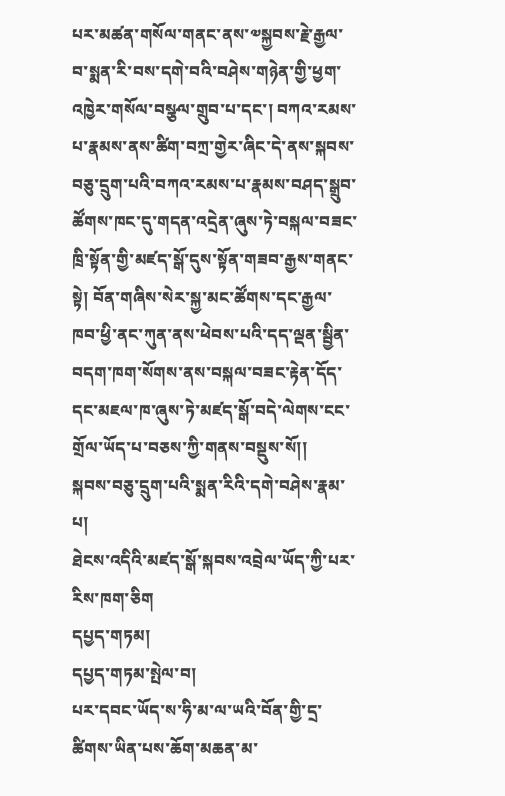པར་མཚན་གསོལ་གནང་ནས་༧སྐྱབས་རྗེ་རྒྱལ་བ་སྨན་རི་བས་དགེ་བའི་བཤེས་གཉེན་གྱི་ཕྱག་འཁྱེར་གསོལ་བསྩལ་གྲུབ་པ་དང་། བཀའ་རམས་པ་རྣམས་ནས་ཚིག་བཀྲ་གྱེར་ཞིང་དེ་ནས་སྐབས་བཅུ་དྲུག་པའི་བཀའ་རམས་པ་རྣམས་བཤད་སྒྲུབ་ཚོགས་ཁང་དུ་གདན་འདྲེན་ཞུས་ཏེ་བསྐལ་བཟང་ཁྲི་སྟོན་གྱི་མཛད་སྒོ་དུས་སྟོན་གཟབ་རྒྱས་གནང་སྟེ། བོན་གཞིས་སེར་སྐྱ་མང་ཚོགས་དང་རྒྱལ་ཁབ་ཕྱི་ནང་ཀུན་ནས་ཕེབས་པའི་དད་ལྡན་སྦྱིན་བདག་ཁག་སོགས་ནས་བསྐལ་བཟང་རྟེན་དོད་དང་མཇལ་ཁ་ཞུས་ཏེ་མཛད་སྒོ་བདེ་ལེགས་ངང་གྲོལ་ཡོད་པ་བཅས་ཀྱི་གནས་བསྡུས་སོ།།
སྐབས་བཅུ་དྲུག་པའི་སྨན་རིའི་དགེ་བཤེས་རྣམ་པ།
ཐེངས་འདིའི་མཛད་སྒོ་སྐབས་འབྲེལ་ཡོད་ཀྱི་པར་རིས་ཁག་ཅིག
དཔྱད་གཏམ།
དཔྱད་གཏམ་སྤེལ་བ།
པར་དབང་ཡོད་ས་ཧི་མ་ལ་ཡའི་བོན་གྱི་དྲ་ཚིགས་ཡིན་པས་ཆོག་མཆན་མ་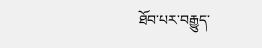ཐོབ་པར་བརྒྱུད་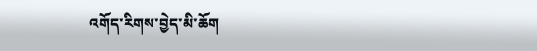འགོད་རིགས་བྱེད་མི་ཆོག